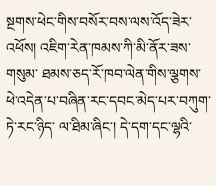སྔགས་ཕེང་གིས་བསོར་བས་ལས་འོད་ཟེར་འཕོས། འཇིག་རེན་ཁམས་ཀི་མི་ནོར་ཟས་གསུམ་ ཐམས་ཅད་རོ་ཁབ་ལེན་གིས་ལྕགས་ཕེ་འདེན་པ་བཞིན་རང་དབང་མེད་པར་བཀུག་ཏེ་རང་ཉིད་ ལ་ཐིམ་ཞིང་། དེ་དག་དང་ལྷའི་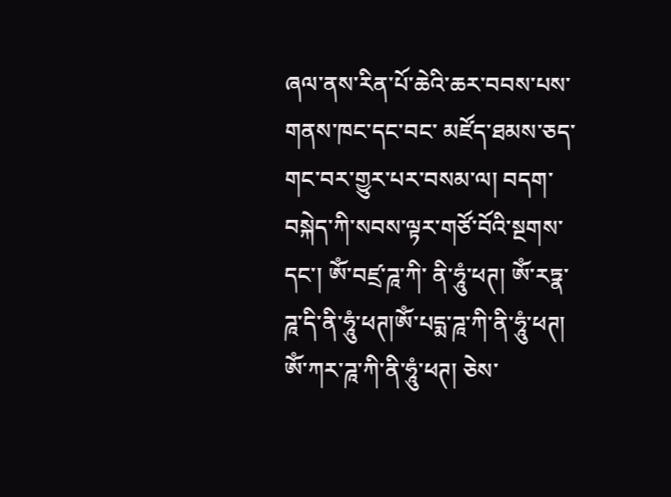ཞལ་ནས་རིན་པོ་ཆེའི་ཆར་བབས་པས་གནས་ཁང་དང་བང་ མཛོད་ཐམས་ཅད་གང་བར་གྱུར་པར་བསམ་ལ། བདག་བསྐེད་ཀི་སབས་ལྟར་གཙོ་བོའི་སྔགས་དང་། ཨོཾ་བཛྲ་ཌཱ་ཀི་ ནི་ཧཱུཾ་ཕཊ། ཨོཾ་རཏྣ་ཌཱ་དི་ནི་ཧཱུཾ་ཕཊ།ཨོཾ་པདྨ་ཌཱ་ཀི་ནི་ཧཱུཾ་ཕཊ། ཨོཾ་ཀར་ཌཱ་ཀི་ནི་ཧཱུཾ་ཕཊ། ཅེས་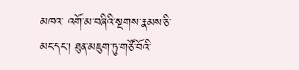མཁའ་ འགོ་མ་བཞིའི་སྔགས་རྣམས་ཅི་མང་དང་། ཐུན་མཇུག་ཏུ་གཙོ་བོའི་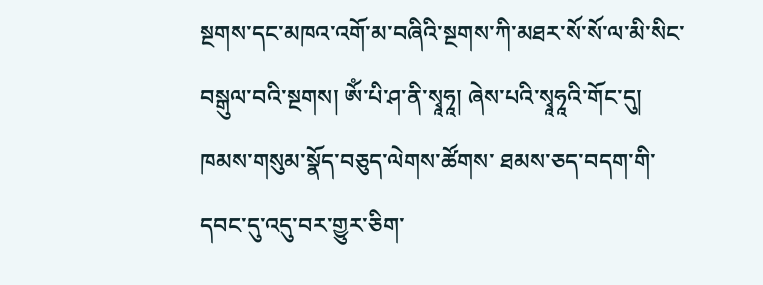སྔགས་དང་མཁའ་འགོ་མ་བཞིའི་སྔགས་ཀི་མཐར་སོ་སོ་ལ་མི་སིང་ བསྒུལ་བའི་སྔགས། ཨོཾ་པི་ཤ་ནི་སྭཱཧཱ། ཞེས་པའི་སྭཱཧཱའི་གོང་དུ། ཁམས་གསུམ་སྣོད་བཅུད་ལེགས་ཚོགས་ ཐམས་ཅད་བདག་གི་དབང་དུ་འདུ་བར་གྱུར་ཅིག་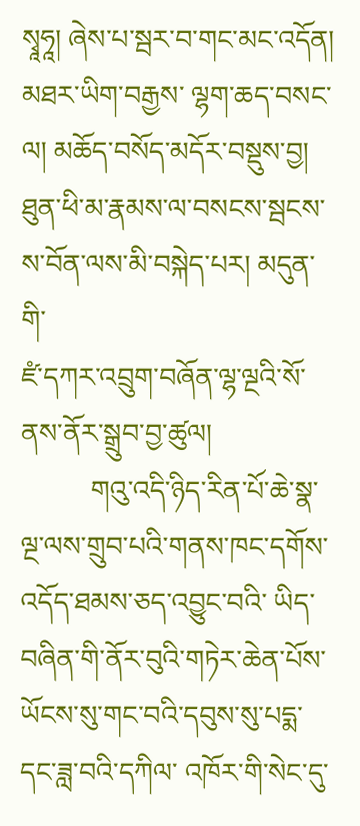སྭཱཧཱ། ཞེས་པ་སྦར་བ་གང་མང་འདོན། མཐར་ཡིག་བརྒྱས་ ལྷག་ཆད་བསང་ལ། མཆོད་བསོད་མདོར་བསྡུས་བྱ། ཐུན་ཕི་མ་རྣམས་ལ་བསངས་སྦངས་ས་བོན་ལས་མི་བསྐེད་པར། མདུན་གི་
ཛཾ་དཀར་འབྲུག་བཞོན་ལྷ་ལྔའི་སོ་ནས་ནོར་སྒྲུབ་བྱ་ཚུལ།
          གའུ་འདི་ཉིད་རིན་པོ་ཆེ་སྣ་ལྔ་ལས་གྲུབ་པའི་གནས་ཁང་དགོས་འདོད་ཐམས་ཅད་འབྱུང་བའི་ ཡིད་བཞིན་གི་ནོར་བུའི་གཏེར་ཆེན་པོས་ཡོངས་སུ་གང་བའི་དབུས་སུ་པདྨ་དང་ཟླ་བའི་དཀིལ་ འཁོར་གི་སེང་དུ་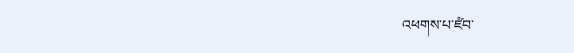འཕགས་པ་ཛཾབ་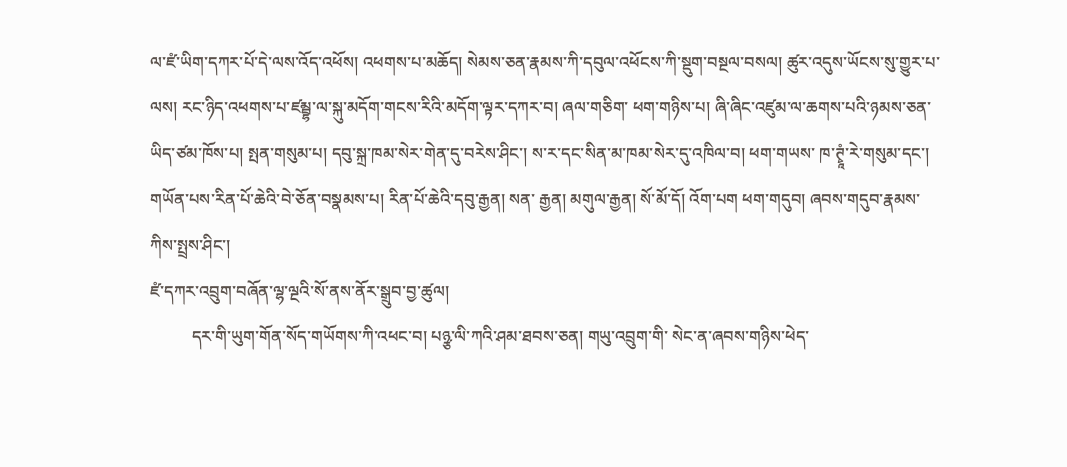ལ་ཛཾ་ཡིག་དཀར་པོ་དེ་ལས་འོད་འཕོས། འཕགས་པ་མཆོད། སེམས་ཅན་རྣམས་ཀི་དབུལ་འཕོངས་ཀི་སྡུག་བསྔལ་བསལ། ཚུར་འདུས་ཡོངས་སུ་གྱུར་པ་ ལས། རང་ཉིད་འཕགས་པ་ཛམྦྷ་ལ་སྐུ་མདོག་གངས་རིའི་མདོག་ལྟར་དཀར་བ། ཞལ་གཅིག་ ཕག་གཉིས་པ། ཞི་ཞིང་འཛུམ་ལ་ཆགས་པའི་ཉམས་ཅན་ཡིད་ཙམ་ཁོས་པ། སྤན་གསུམ་པ། དབུ་སྐྲ་ཁམ་སེར་གེན་དུ་བརེས་ཤིང་། ས་ར་དང་སིན་མ་ཁམ་སེར་དུ་འཁིལ་བ། ཕག་གཡས་ ཁ་ཊྭཱཾ་རེ་གསུམ་དང་། གཡོན་པས་རིན་པོ་ཆེའི་བེ་ཅོན་བསྣམས་པ། རིན་པོ་ཆེའི་དབུ་རྒྱན། སན་ རྒྱན། མགུལ་རྒྱན། སོ་མོ་དོ། འོག་པག ཕག་གདུབ། ཞབས་གདུབ་རྣམས་ཀིས་སྤྲས་ཤིང་།
ཛཾ་དཀར་འབྲུག་བཞོན་ལྷ་ལྔའི་སོ་ནས་ནོར་སྒྲུབ་བྱ་ཚུལ།
          དར་གི་ཡུག་གོན་སོད་གཡོགས་ཀི་འཕང་བ། པཉྩ་ལི་ཀའི་ཤམ་ཐབས་ཅན། གཡུ་འབྲུག་གི་ སེང་ན་ཞབས་གཉིས་ཕེད་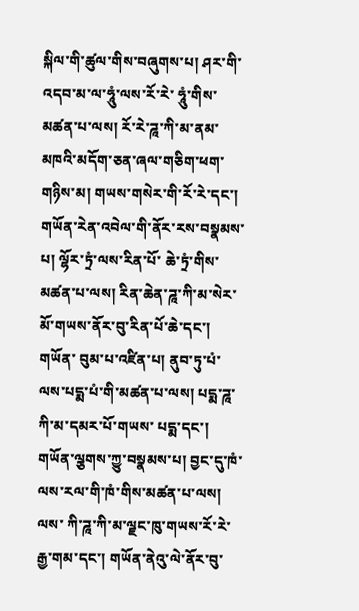སྐིལ་གི་ཚུལ་གིས་བཞུགས་པ། ཤར་གི་འདབ་མ་ལ་ཧཱུཾ་ལས་རོ་རེ་ ཧཱུཾ་གིས་མཚན་པ་ལས། རོ་རེ་ཌཱ་ཀི་མ་ནམ་མཁའི་མདོག་ཅན་ཞལ་གཅིག་ཕག་གཉིས་མ། གཡས་གསེར་གི་རོ་རེ་དང་། གཡོན་རེན་འབེལ་གི་ནོར་རས་བསྣམས་པ། ལྷོར་ཏྲཾ་ལས་རིན་པོ་ ཆེ་ཏྲཾ་གིས་མཚན་པ་ལས། རིན་ཆེན་ཌཱ་ཀི་མ་སེར་མོ་གཡས་ནོར་བུ་རིན་པོ་ཆེ་དང་། གཡོན་ བུམ་པ་འཛིན་པ། ནུབ་ཏུ་པཾ་ལས་པདྨ་པཾ་གི་མཚན་པ་ལས། པདྨ་ཌཱ་ཀི་མ་དམར་པོ་གཡས་ པདྨ་དང་། གཡོན་ལྕགས་ཀྱུ་བསྣམས་པ། བྱང་དུ་ཁཾ་ལས་རལ་གི་ཁཾ་གིས་མཚན་པ་ལས། ལས་ ཀི་ཌཱ་ཀི་མ་ལྗང་ཁུ་གཡས་རོ་རེ་རྒྱ་གམ་དང་། གཡོན་ནེའུ་ལེ་ནོར་བུ་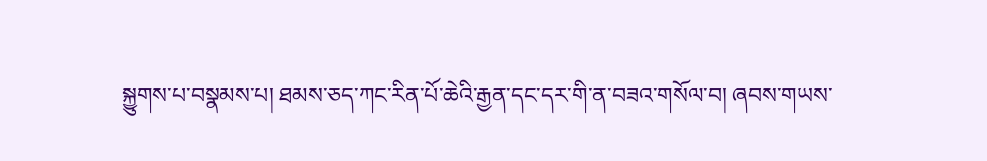སྐྱུགས་པ་བསྣམས་པ། ཐམས་ཅད་ཀང་རིན་པོ་ཆེའི་རྒྱན་དང་དར་གི་ན་བཟའ་གསོལ་བ། ཞབས་གཡས་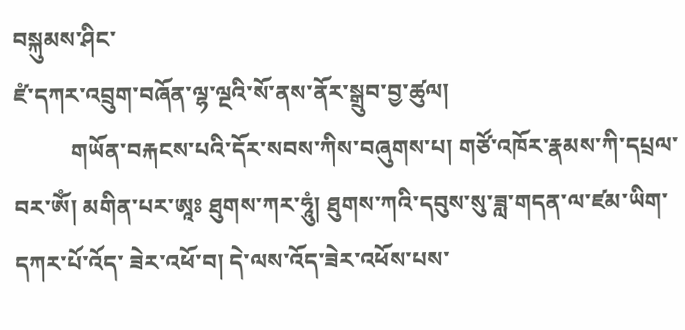བསྐུམས་ཤིང་
ཛཾ་དཀར་འབྲུག་བཞོན་ལྷ་ལྔའི་སོ་ནས་ནོར་སྒྲུབ་བྱ་ཚུལ།
          གཡོན་བརྐངས་པའི་དོར་སབས་ཀིས་བཞུགས་པ། གཙོ་འཁོར་རྣམས་ཀི་དཔྲལ་བར་ཨོཾ། མགིན་པར་ཨཱཿ ཐུགས་ཀར་ཧཱུཾ། ཐུགས་ཀའི་དབུས་སུ་ཟླ་གདན་ལ་ཛམ་ཡིག་དཀར་པོ་འོད་ ཟེར་འཕོ་བ། དེ་ལས་འོད་ཟེར་འཕོས་པས་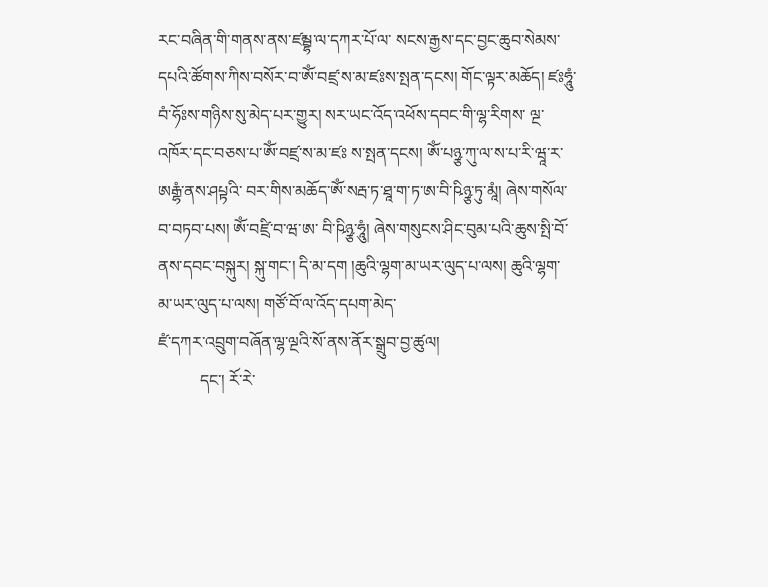རང་བཞིན་གི་གནས་ནས་ཛམྦྷ་ལ་དཀར་པོ་ལ་ སངས་རྒྱས་དང་བྱང་ཆུབ་སེམས་དཔའི་ཚོགས་ཀིས་བསོར་བ་ཨོཾ་བཛྲ་ས་མ་ཛཿས་སྤན་དངས། གོང་ལྟར་མཆོད། ཛཿཧཱུཾ་བཾ་ཧོཿས་གཉིས་སུ་མེད་པར་གྱུར། སར་ཡང་འོད་འཕོས་དབང་གི་ལྷ་རིགས་ ལྔ་འཁོར་དང་བཅས་པ་ཨོཾ་བཛྲ་ས་མ་ཛཿ ས་སྤན་དངས། ཨོཾ་པཉྩ་ཀུ་ལ་ས་པ་རི་ཝཱ་ར་ཨརྒྷཾ་ནས་ཤཔྟའི་ བར་གིས་མཆོད་ཨོཾ་སརྦ་ཏ་ཐཱ་ག་ཏ་ཨ་བི་ཥིཉྩ་ཏུ་མཱཾ། ཞེས་གསོལ་བ་བཏབ་པས། ཨོཾ་བཛྲི་བ་ཝ་ཨ་ བི་ཥིཉྩ་ཧཱུཾ། ཞེས་གསུངས་ཤིང་བུམ་པའི་ཆུས་སྤི་བོ་ནས་དབང་བསྐུར། སྐུ་གང་། དི་མ་དག །ཆུའི་ལྷག་མ་ཡར་ལུད་པ་ལས། ཆུའི་ལྷག་མ་ཡར་ལུད་པ་ལས། གཙོ་བོ་ལ་འོད་དཔག་མེད་
ཛཾ་དཀར་འབྲུག་བཞོན་ལྷ་ལྔའི་སོ་ནས་ནོར་སྒྲུབ་བྱ་ཚུལ།
          དང་། རོ་རེ་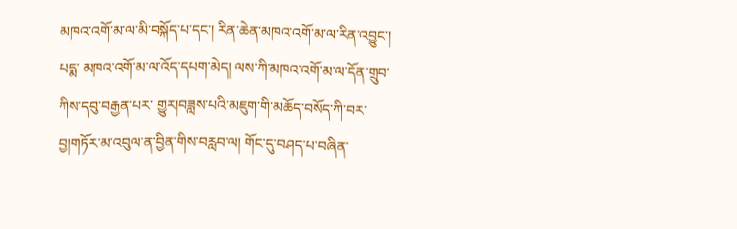མཁའ་འགོ་མ་ལ་མི་བསྐོད་པ་དང་། རིན་ཆེན་མཁའ་འགོ་མ་ལ་རིན་འབྱུང་། པདྨ་ མཁའ་འགོ་མ་ལ་འོད་དཔག་མེད། ལས་ཀི་མཁའ་འགོ་མ་ལ་དོན་གྲུབ་ཀིས་དབུ་བརྒྱན་པར་ གྱུར།བཟླས་པའི་མཇུག་གི་མཆོད་བསོད་ཀི་བར་བྱ།གཏོར་མ་འབུལ་ན་བྱིན་གིས་བརླབ་ལ། གོང་དུ་བཤད་པ་བཞིན་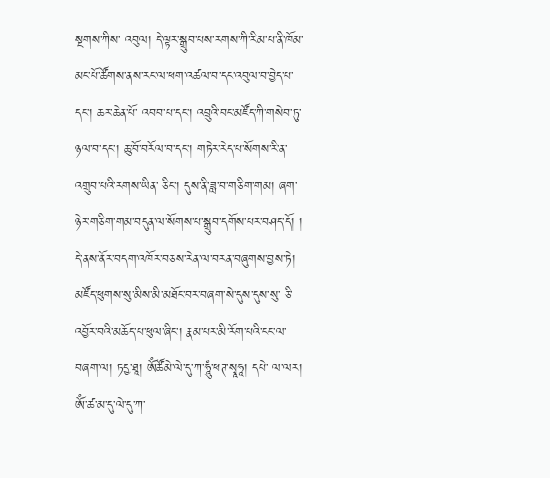སྔགས་ཀིས་ འབུལ། དེ་ལྟར་སྒྲུབ་པས་རགས་ཀི་རིམ་པ་ནི་ཁོམ་མང་པོ་ཚོགས་ནས་རང་ལ་ཕག་འཚལ་བ་དང་འབུལ་བ་བྱེད་པ་དང་། ཆར་ཆེན་པོ་ འབབ་པ་དང་། འབྲུའི་བང་མཛོད་ཀི་གསེབ་ཏུ་ཉལ་བ་དང་། ཆུ་བོ་བརོལ་བ་དང་། གཏེར་རེད་པ་སོགས་རི་ན་འགྲུབ་པའི་རགས་ཡིན་ ཅིང་། དུས་ནི་ཟླ་བ་གཅིག་གམ། ཞག་ཉེར་གཅིག་གམ་བདུན་ལ་སོགས་པ་སྒྲུབ་དགོས་པར་བཤད་དོ། །
དེ་ནས་ནོར་བདག་འཁོར་བཅས་རེན་ལ་བརན་བཞུགས་བྱས་ཏེ། མཛོད་ཕུགས་སུ་མིས་མི་མཐོང་བར་བཞག་སེ་དུས་དུས་སུ་ ཅི་འབྱོར་བའི་མཆོད་པ་ཕུལ་ཞིང་། རྣམ་པར་མི་རོག་པའི་ངང་ལ་བཞག་ལ། ཏདྱ་ཐཱ། ཨོཾཚོམེ་ལེ་དུ་ཀ་ཧཱུཾ་ཕཊ་སྭཱཧཱ། དཔེ་ ལ་ལར། ཨོཾ་ཚ་མ་དུ་ལེ་དུ་ཀ་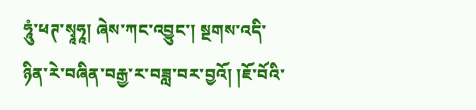ཧཱུཾ་ཕཊ་སྭཱཧཱ། ཞེས་ཀང་འབྱུང་། སྔགས་འདི་ཉིན་རེ་བཞིན་བརྒྱ་ར་བཟླ་བར་བྱའོ། །ཇོ་བོའི་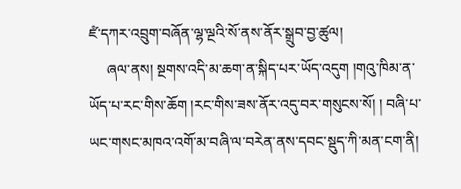ཛཾ་དཀར་འབྲུག་བཞོན་ལྷ་ལྔའི་སོ་ནས་ནོར་སྒྲུབ་བྱ་ཚུལ།
     ཞལ་ནས། སྔགས་འདི་མ་ཆག་ན་སྐིད་པར་ཡོད་འདུག །གའུ་ཁིམ་ན་ཡོད་པ་རང་གིས་ཆོག །རང་གིས་ཟས་ནོར་འདུ་བར་གསུངས་སོ། ། བཞི་པ་ཡང་གསང་མཁའ་འགོ་མ་བཞི་ལ་བརེན་ནས་དབང་སྡུད་ཀི་མན་ངག་ནི།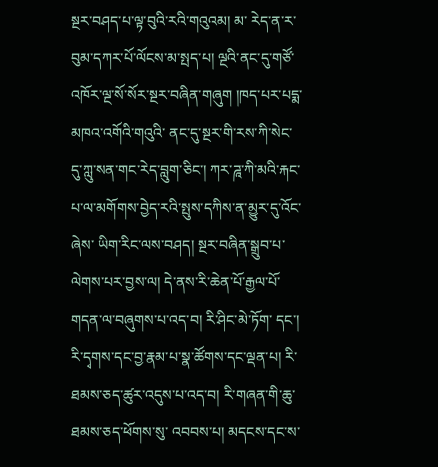སྔར་བཤད་པ་ལྟ་བུའི་རའི་གའུའམ། མ་ རེད་ན་ར་བུམ་དཀར་པོ་ལོངས་མ་སྤད་པ། ལྔའི་ནང་དུ་གཙོ་འཁོར་ལྔ་སོ་སོར་སྔར་བཞིན་གཞུག །ཁད་པར་པདྨ་མཁའ་འགོའི་གའུའི་ ནང་དུ་སྔར་གི་རས་ཀི་སེང་དུ་ཀླུ་སན་གང་རེད་བླུག་ཅིང་། ཀར་ཌཱ་ཀི་མའི་རྐང་པ་ལ་མགོགས་བྱེད་རའི་སྤུས་དཀིས་ན་མྱུར་དུ་འོང་ཞེས་ ཡིག་རིང་ལས་བཤད། སྔར་བཞིན་སྒྲུབ་པ་ལེགས་པར་བྱས་ལ། དེ་ནས་རི་ཆེན་པོ་རྒྱལ་པོ་གདན་ལ་བཞུགས་པ་འད་བ། རི་ཤིང་མེ་ཏོག་ དང་། རི་དྭགས་དང་བྱ་རྣམ་པ་སྣ་ཚོགས་དང་ལྡན་པ། རི་ཐམས་ཅད་ཚུར་འདུས་པ་འད་བ། རི་གཞན་གི་ཆུ་ཐམས་ཅད་ཕོགས་སུ་ འབབས་པ། མདངས་དང་ས་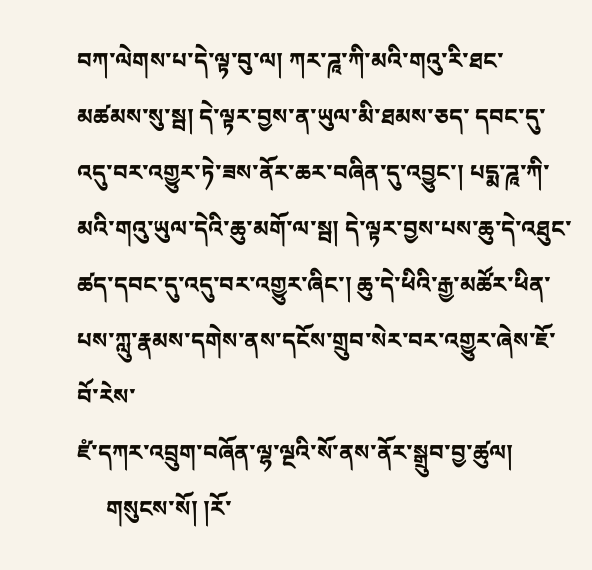བཀ་ལེགས་པ་དེ་ལྟ་བུ་ལ། ཀར་ཌཱ་ཀི་མའི་གའུ་རི་ཐང་མཚམས་སུ་སྦ། དེ་ལྟར་བྱས་ན་ཡུལ་མི་ཐམས་ཅད་ དབང་དུ་འདུ་བར་འགྱུར་ཏེ་ཟས་ནོར་ཆར་བཞིན་དུ་འབྱུང་། པདྨ་ཌཱ་ཀི་མའི་གའུ་ཡུལ་དེའི་ཆུ་མགོ་ལ་སྦ། དེ་ལྟར་བྱས་པས་ཆུ་དེ་འཐུང་ ཚད་དབང་དུ་འདུ་བར་འགྱུར་ཞིང་། ཆུ་དེ་ཕིའི་རྒྱ་མཚོར་ཕིན་པས་ཀླུ་རྣམས་དགེས་ནས་དངོས་གྲུབ་སེར་བར་འགྱུར་ཞེས་ཇོ་བོ་རེས་
ཛཾ་དཀར་འབྲུག་བཞོན་ལྷ་ལྔའི་སོ་ནས་ནོར་སྒྲུབ་བྱ་ཚུལ།
     གསུངས་སོ། །རོ་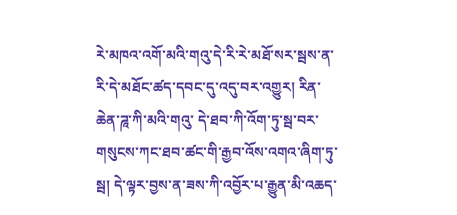རེ་མཁའ་འགོ་མའི་གའུ་དེ་རི་རེ་མཐོ་སར་སྦས་ན་རི་དེ་མཐོང་ཚད་དབང་དུ་འདུ་བར་འགྱུར། རིན་ཆེན་ཌཱ་ཀི་མའི་གའུ་ དེ་ཐབ་ཀི་འོག་ཏུ་སྦ་བར་གསུངས་ཀང་ཐབ་ཚང་གི་རྒྱབ་འོས་འགའ་ཞིག་ཏུ་སྦ། དེ་ལྟར་བྱས་ན་ཟས་ཀི་འབྱོར་པ་རྒྱུན་མི་འཆད་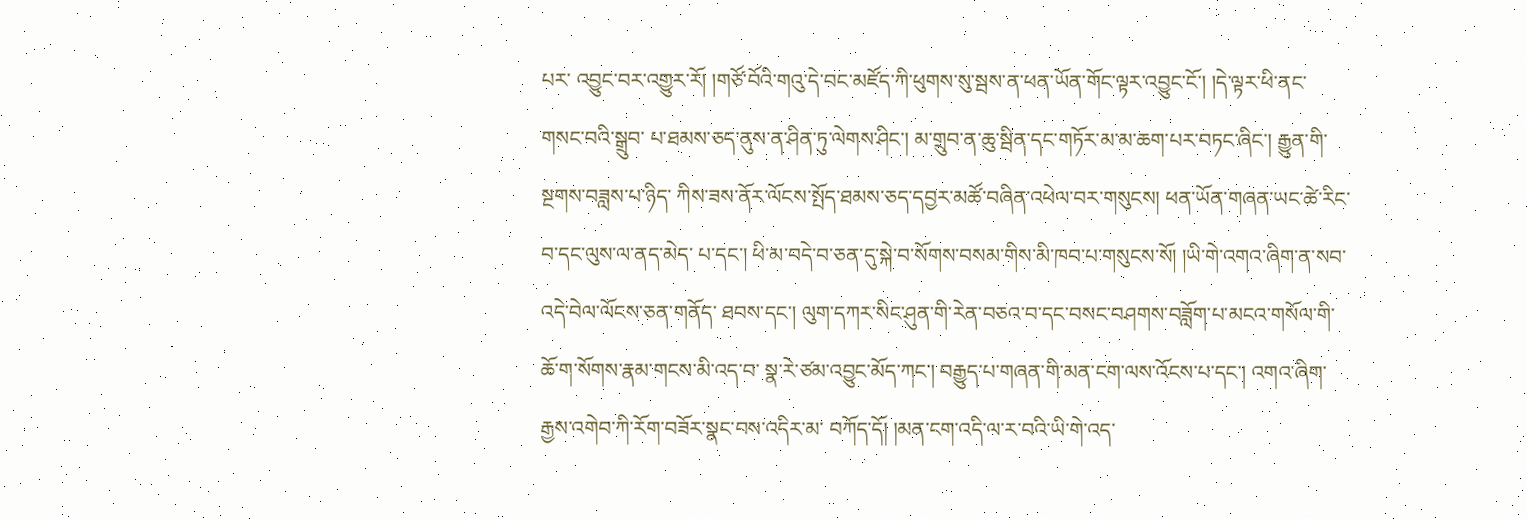པར་ འབྱུང་བར་འགྱུར་རོ། །གཙོ་བོའི་གའུ་དེ་བང་མཛོད་ཀི་ཕུགས་སུ་སྦས་ན་ཕན་ཡོན་གོང་ལྟར་འབྱུང་ངོ་། །དེ་ལྟར་ཕི་ནང་གསང་བའི་སྒྲུབ་ པ་ཐམས་ཅད་ནུས་ན་ཤིན་ཏུ་ལེགས་ཤིང་། མ་གྲུབ་ན་ཆུ་སྦིན་དང་གཏོར་མ་མ་ཆག་པར་བཏང་ཞིང་། རྒྱུན་གི་སྔགས་བཟླས་པ་ཉིད་ ཀིས་ཟས་ནོར་ལོངས་སྤོད་ཐམས་ཅད་དབྱར་མཚོ་བཞིན་འཕེལ་བར་གསུངས། ཕན་ཡོན་གཞན་ཡང་ཚེ་རིང་བ་དང་ལུས་ལ་ནད་མེད་ པ་དང་། ཕི་མ་བདེ་བ་ཅན་དུ་སྐེ་བ་སོགས་བསམ་གིས་མི་ཁབ་པ་གསུངས་སོ། །ཡི་གེ་འགའ་ཞིག་ན་སབ་འདེ་བེལ་ལོངས་ཅན་གནོད་ ཐབས་དང་། ལུག་དཀར་སིང་ཤུན་གི་རེན་བཅའ་བ་དང་བསང་བཤགས་བཟློག་པ་མངའ་གསོལ་གི་ཆོ་ག་སོགས་རྣམ་གངས་མི་འད་བ་ སྣ་རེ་ཙམ་འབྱུང་མོད་ཀང་། བརྒྱུད་པ་གཞན་གི་མན་ངག་ལས་འོངས་པ་དང་། འགའ་ཞིག་རྒྱས་འགེབ་ཀི་རོག་བཟོར་སྣང་བས་འདིར་མ་ བཀོད་དོ། །མན་ངག་འདི་ལ་ར་བའི་ཡི་གེ་འད་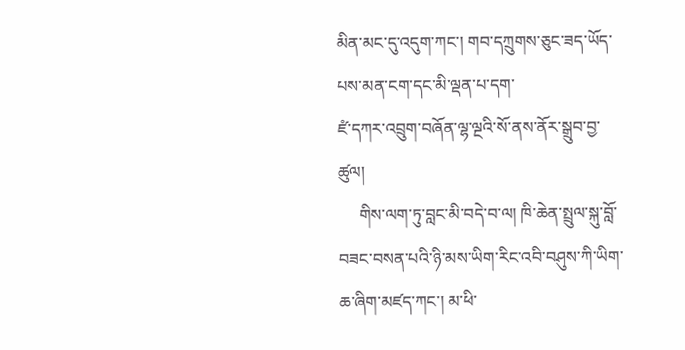མིན་མང་དུ་འདུག་ཀང་། གབ་དཀྲུགས་ཅུང་ཟད་ཡོད་པས་མན་ངག་དང་མི་ལྡན་པ་དག་
ཛཾ་དཀར་འབྲུག་བཞོན་ལྷ་ལྔའི་སོ་ནས་ནོར་སྒྲུབ་བྱ་ཚུལ།
     གིས་ལག་ཏུ་བླང་མི་བདེ་བ་ལ། ཁི་ཆེན་སྤྲུལ་སྐུ་བློ་བཟང་བསན་པའི་ཉི་མས་ཡིག་རིང་འབི་བཤུས་ཀི་ཡིག་ཆ་ཞིག་མཛད་ཀང་། མ་ཕི་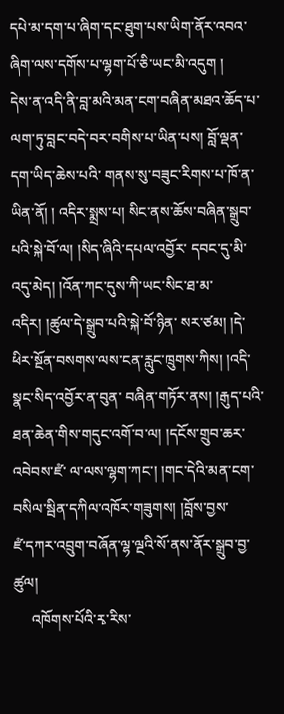དཔེ་མ་དག་པ་ཞིག་དང་ཐུག་པས་ཡིག་ནོར་འབའ་ཞིག་ལས་དགོས་པ་ལྷག་པོ་ཅི་ཡང་མི་འདུག །
དེས་ན་འདི་ནི་བླ་མའི་མན་ངག་བཞིན་མཐའ་ཆོད་པ་ལག་ཏུ་བླང་བདེ་བར་བགིས་པ་ཡིན་པས། བློ་ལྡན་དག་ཡིད་ཆེས་པའི་ གནས་སུ་བཟུང་རིགས་པ་ཁོ་ན་ཡིན་ནོ། ། འདིར་སྨྲས་པ། སིང་ནས་ཆོས་བཞིན་སྒྲུབ་པའི་སྐེ་བོ་ལ། །སིད་ཞིའི་དཔལ་འབྱོར་ དབང་དུ་མི་འདུ་མེད། །འོན་ཀང་དུས་ཀི་ཡང་སིང་ཐ་མ་འདིར། །ཚུལ་དེ་སྒྲུབ་པའི་སྐེ་བོ་ཉིན་ སར་ཙམ། །དེ་ཕིར་སྔོན་བསགས་ལས་ངན་རླུང་ཁྲུགས་ཀིས། །འདི་སྣང་སིད་འབྱོར་ན་བུན་ བཞིན་གཏོར་ནས། །རྒུད་པའི་ཐན་ཆེན་གིས་གདུང་འགོ་བ་ལ། །དངོས་གྲུབ་ཆར་འབེབས་ཛཾ་ ལ་ལས་ལྷག་ཀང་། །གང་དེའི་མན་ངག་བསིལ་སྦིན་དཀིལ་འཁོར་གཟུགས། །བློས་བྱས་
ཛཾ་དཀར་འབྲུག་བཞོན་ལྷ་ལྔའི་སོ་ནས་ནོར་སྒྲུབ་བྱ་ཚུལ།
     འཁོགས་པོའི་རྭ་རིས་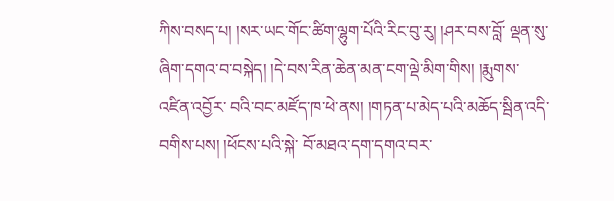ཀིས་བསད་པ། །སར་ཡང་གོང་ཚིག་ལྷུག་པོའི་རིང་བུ་རུ། །ཤར་བས་བློ་ ལྡན་སུ་ཞིག་དགའ་བ་བསྐེད། །དེ་བས་རིན་ཆེན་མན་ངག་ལྡེ་མིག་གིས། །རྨུགས་འཛིན་འབྱོར་ བའི་བང་མཛོད་ཁ་ཕེ་ནས། །གཏན་པ་མེད་པའི་མཆོད་སྦིན་འདི་བགིས་པས། །ཕོངས་པའི་སྐེ་ བོ་མཐའ་དག་དགའ་བར་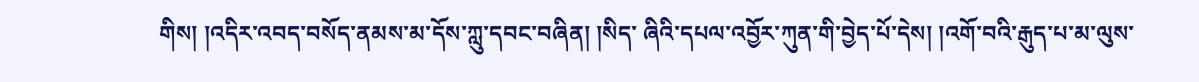གིས། །འདིར་འབད་བསོད་ནམས་མ་དོས་ཀླུ་དབང་བཞིན། །སིད་ ཞིའི་དཔལ་འབྱོར་ཀུན་གི་བྱེད་པོ་དེས། །འགོ་བའི་རྒུད་པ་མ་ལུས་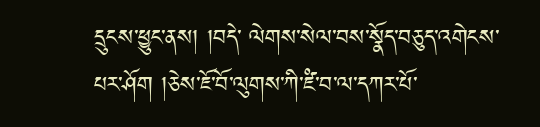དྲུངས་ཕྱུང་ནས། །བདེ་ ལེགས་སེལ་བས་སྣོད་བཅུད་འགེངས་པར་ཤོག །ཅེས་ཇོ་བོ་ལུགས་ཀི་ཛཾ་བ་ལ་དཀར་པོ་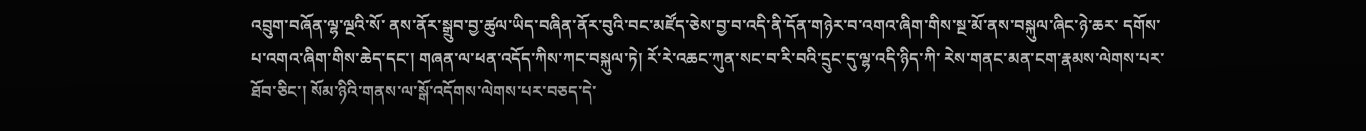འབྲུག་བཞོན་ལྷ་ལྔའི་སོ་ ནས་ནོར་སྒྲུབ་བྱ་ཚུལ་ཡིད་བཞིན་ནོར་བུའི་བང་མཛོད་ཅེས་བྱ་བ་འདི་ནི་དོན་གཉེར་བ་འགའ་ཞིག་གིས་སྔ་མོ་ནས་བསྐུལ་ཞིང་ཉེ་ཆར་ དགོས་པ་འགའ་ཞིག་གིས་ཆེད་དང་། གཞན་ལ་ཕན་འདོད་ཀིས་ཀང་བསྐུལ་ཏེ། རོ་རེ་འཆང་ཀུན་སང་བ་རི་བའི་དྲུང་དུ་ལྷ་འདི་ཉིད་ཀི་ རེས་གནང་མན་ངག་རྣམས་ལེགས་པར་ཐོབ་ཅིང་། སོམ་ཉིའི་གནས་ལ་སྒོ་འདོགས་ལེགས་པར་བཅད་དེ་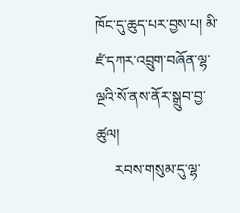ཁོང་དུ་ཆུད་པར་བྱས་པ། མི་
ཛཾ་དཀར་འབྲུག་བཞོན་ལྷ་ལྔའི་སོ་ནས་ནོར་སྒྲུབ་བྱ་ཚུལ།
     རབས་གསུམ་དུ་ལྷ་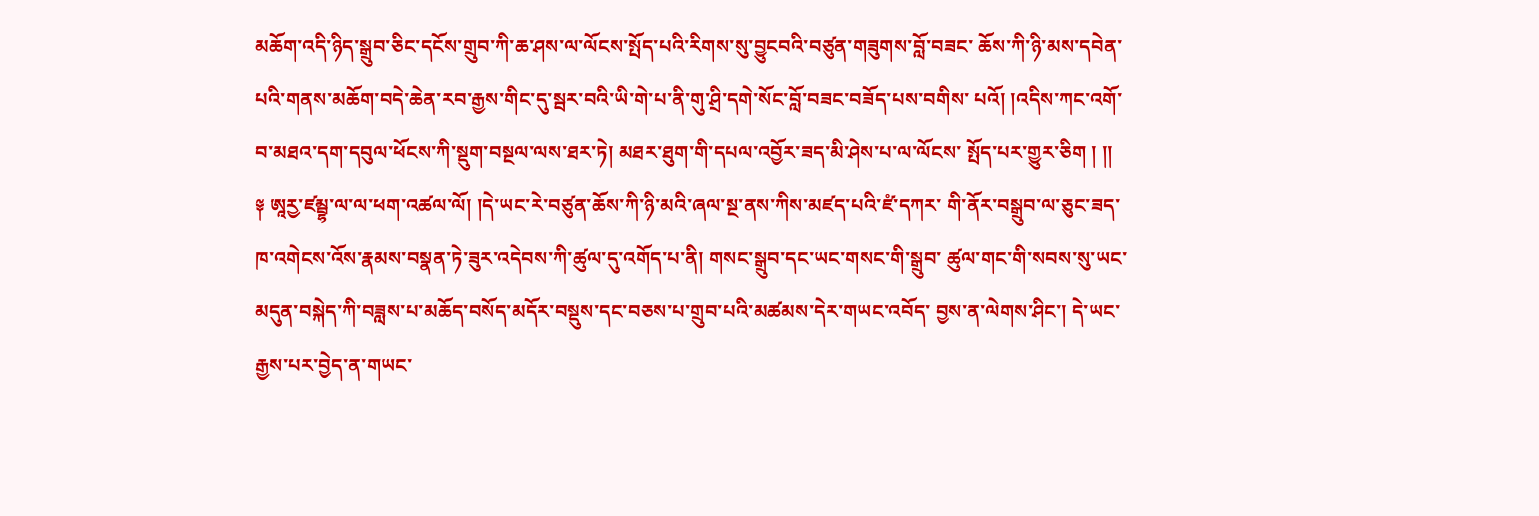མཆོག་འདི་ཉིད་སྒྲུབ་ཅིང་དངོས་གྲུབ་ཀི་ཆ་ཤས་ལ་ལོངས་སྤོད་པའི་རིགས་སུ་བྱུངབའི་བཙུན་གཟུགས་བློ་བཟང་ ཆོས་ཀི་ཉི་མས་དབེན་པའི་གནས་མཆོག་བདེ་ཆེན་རབ་རྒྱས་གིང་དུ་སྦར་བའི་ཡི་གེ་པ་ནི་གུ་ཤྲི་དགེ་སོང་བློ་བཟང་བཟོད་པས་བགིས་ པའོ། །འདིས་ཀང་འགོ་བ་མཐའ་དག་དབུལ་ཕོངས་ཀི་སྡུག་བསྔལ་ལས་ཐར་ཏེ། མཐར་ཐུག་གི་དཔལ་འབྱོར་ཟད་མི་ཤེས་པ་ལ་ལོངས་ སྤོད་པར་གྱུར་ཅིག ། །།
༈ ཨཱརྱ་ཛམྦྷ་ལ་ལ་ཕག་འཚལ་ལོ། །དེ་ཡང་རེ་བཙུན་ཆོས་ཀི་ཉི་མའི་ཞལ་སྔ་ནས་ཀིས་མཛད་པའི་ཛཾ་དཀར་ གི་ནོར་བསྒྲུབ་ལ་ཅུང་ཟད་ཁ་འགེངས་འོས་རྣམས་བསྣན་ཏེ་ཟུར་འདེབས་ཀི་ཚུལ་དུ་འགོད་པ་ནི། གསང་སྒྲུབ་དང་ཡང་གསང་གི་སྒྲུབ་ ཚུལ་གང་གི་སབས་སུ་ཡང་མདུན་བསྐེད་ཀི་བཟླས་པ་མཆོད་བསོད་མདོར་བསྡུས་དང་བཅས་པ་གྲུབ་པའི་མཚམས་དེར་གཡང་འབོད་ བྱས་ན་ལེགས་ཤིང་། དེ་ཡང་རྒྱས་པར་བྱེད་ན་གཡང་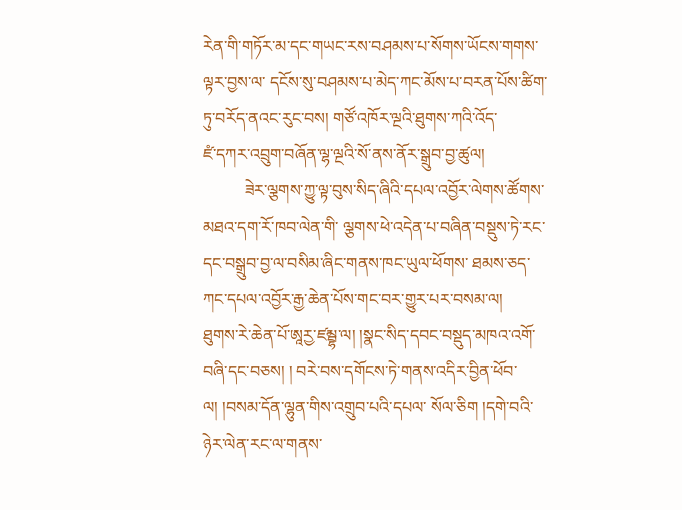རེན་གི་གཏོར་མ་དང་གཡང་རས་བཤམས་པ་སོགས་ཡོངས་གགས་ལྟར་བྱས་ལ་ དངོས་སུ་བཤམས་པ་མེད་ཀང་མོས་པ་བརན་པོས་ཚིག་ཏུ་བརོད་ནའང་རུང་བས། གཙོ་འཁོར་ལྔའི་ཐུགས་ཀའི་འོད་
ཛཾ་དཀར་འབྲུག་བཞོན་ལྷ་ལྔའི་སོ་ནས་ནོར་སྒྲུབ་བྱ་ཚུལ།
          ཟེར་ལྕགས་ཀྱུ་ལྟ་བུས་སིད་ཞིའི་དཔལ་འབྱོར་ལེགས་ཚོགས་མཐའ་དག་རོ་ཁབ་ལེན་གི་ ལྕགས་ཕེ་འདེན་པ་བཞིན་བསྡུས་ཏེ་རང་དང་བསྒྲུབ་བྱ་ལ་བསིམ་ཞིང་གནས་ཁང་ཡུལ་ཕོགས་ ཐམས་ཅད་ཀང་དཔལ་འབྱོར་རྒྱ་ཆེན་པོས་གང་བར་གྱུར་པར་བསམ་ལ།
ཐུགས་རེ་ཆེན་པོ་ཨཱརྱ་ཛམྦྷ་ལ། །སྣང་སིད་དབང་བསྡུད་མཁའ་འགོ་བཞི་དང་བཅས། ། བརེ་བས་དགོངས་ཏེ་གནས་འདིར་བྱིན་ཕོབ་ལ། །བསམ་དོན་ལྷུན་གིས་འགྲུབ་པའི་དཔལ་ སོལ་ཅིག །དགེ་བའི་ཉེར་ལེན་རང་ལ་གནས་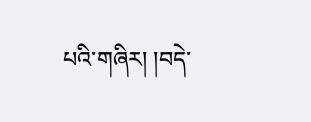པའི་གཞིར། །བདེ་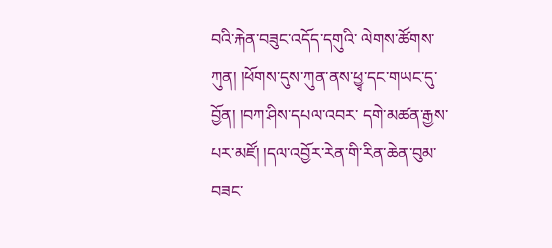བའི་རྐེན་བཟུང་འདོད་དགུའི་ ལེགས་ཚོགས་ཀུན། །ཕོགས་དུས་ཀུན་ནས་ཕྱྭ་དང་གཡང་དུ་བྱོན། །བཀ་ཤིས་དཔལ་འབར་ དགེ་མཚན་རྒྱས་པར་མཛོ། །དལ་འབྱོར་རེན་གི་རིན་ཆེན་བུམ་བཟང་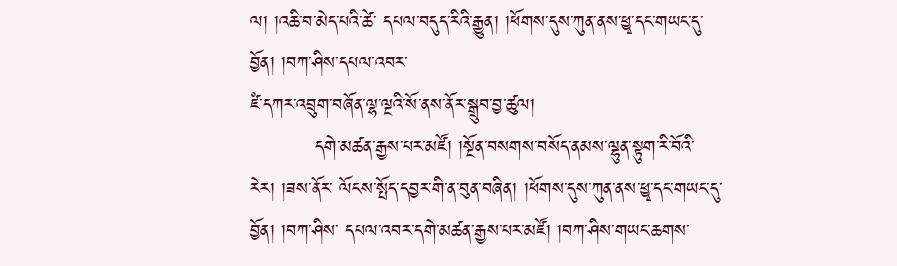ལ། །འཆི་བ་མེད་པའི་ཚེ་ དཔལ་བདུད་རིའི་རྒྱུན། །ཕོགས་དུས་ཀུན་ནས་ཕྱྭ་དང་གཡང་དུ་བྱོན། །བཀ་ཤིས་དཔལ་འབར་
ཛཾ་དཀར་འབྲུག་བཞོན་ལྷ་ལྔའི་སོ་ནས་ནོར་སྒྲུབ་བྱ་ཚུལ།
          དགེ་མཚན་རྒྱས་པར་མཛོ། །སྔོན་བསགས་བསོད་ནམས་ལྷུན་སྟུག་རི་བོའི་རེར། །ཟས་ནོར་ ལོངས་སྤོད་དབྱར་གི་ན་བུན་བཞིན། །ཕོགས་དུས་ཀུན་ནས་ཕྱྭ་དང་གཡང་དུ་བྱོན། །བཀ་ཤིས་ དཔལ་འབར་དགེ་མཚན་རྒྱས་པར་མཛོ། །བཀ་ཤིས་གཡང་ཆགས་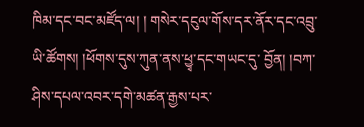ཁིམ་དང་བང་མཛོད་ལ། ། གསེར་དངུལ་གོས་དར་ནོར་དང་འབྲུ་ཡི་ཚོགས། །ཕོགས་དུས་ཀུན་ནས་ཕྱྭ་དང་གཡང་དུ་ བྱོན། །བཀ་ཤིས་དཔལ་འབར་དགེ་མཚན་རྒྱས་པར་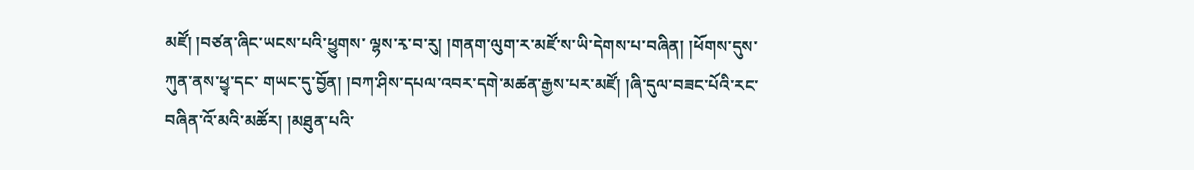མཛོ། །བཙན་ཞིང་ཡངས་པའི་ཕྱུགས་ ལྷས་རྭ་བ་རུ། །གནག་ལུག་ར་མཛོ་ས་ཡི་དེགས་པ་བཞིན། །ཕོགས་དུས་ཀུན་ནས་ཕྱྭ་དང་ གཡང་དུ་བྱོན། །བཀ་ཤིས་དཔལ་འབར་དགེ་མཚན་རྒྱས་པར་མཛོ། །ཞི་དུལ་བཟང་པོའི་རང་ བཞིན་འོ་མའི་མཚོར། །མཐུན་པའི་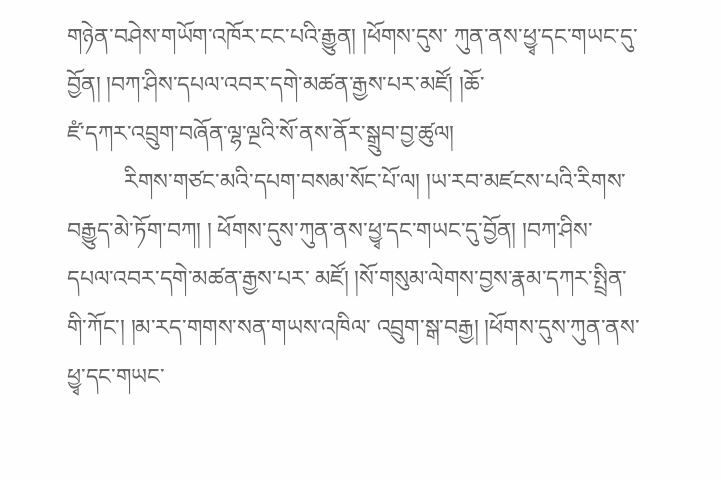གཉེན་བཤེས་གཡོག་འཁོར་ངང་པའི་རྒྱུན། །ཕོགས་དུས་ ཀུན་ནས་ཕྱྭ་དང་གཡང་དུ་བྱོན། །བཀ་ཤིས་དཔལ་འབར་དགེ་མཚན་རྒྱས་པར་མཛོ། །ཆོ་
ཛཾ་དཀར་འབྲུག་བཞོན་ལྷ་ལྔའི་སོ་ནས་ནོར་སྒྲུབ་བྱ་ཚུལ།
          རིགས་གཙང་མའི་དཔག་བསམ་སོང་པོ་ལ། །ཡ་རབ་མཛངས་པའི་རིགས་བརྒྱུད་མེ་ཏོག་བཀ། ། ཕོགས་དུས་ཀུན་ནས་ཕྱྭ་དང་གཡང་དུ་བྱོན། །བཀ་ཤིས་དཔལ་འབར་དགེ་མཚན་རྒྱས་པར་ མཛོ། །སོ་གསུམ་ལེགས་བྱས་རྣམ་དཀར་སྤྲིན་གི་ཀོང་། །མ་རད་གགས་སན་གཡས་འཁིལ་ འབྲུག་སྒ་བརྒྱ། །ཕོགས་དུས་ཀུན་ནས་ཕྱྭ་དང་གཡང་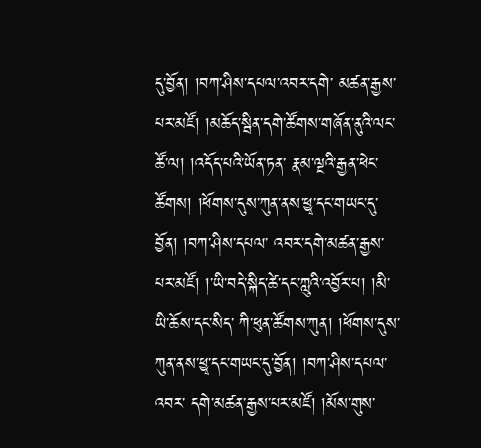དུ་བྱོན། །བཀ་ཤིས་དཔལ་འབར་དགེ་ མཚན་རྒྱས་པར་མཛོ། །མཆོད་སྦིན་དགེ་ཚོགས་གཞོན་ནུའི་ལང་ཚོ་ལ། །འདོད་པའི་ཡོན་ཏན་ རྣམ་ལྔའི་རྒྱན་ཕེང་ཚོགས། །ཕོགས་དུས་ཀུན་ནས་ཕྱྭ་དང་གཡང་དུ་བྱོན། །བཀ་ཤིས་དཔལ་ འབར་དགེ་མཚན་རྒྱས་པར་མཛོ། །་ཡི་བདེ་སྐིད་ཚེ་དང་ཀླུའི་འབྱོར་པ། །མི་ཡི་ཆོས་དང་སིད་ ཀི་ཕུན་ཚོགས་ཀུན། །ཕོགས་དུས་ཀུན་ནས་ཕྱྭ་དང་གཡང་དུ་བྱོན། །བཀ་ཤིས་དཔལ་འབར་ དགེ་མཚན་རྒྱས་པར་མཛོ། །མོས་གུས་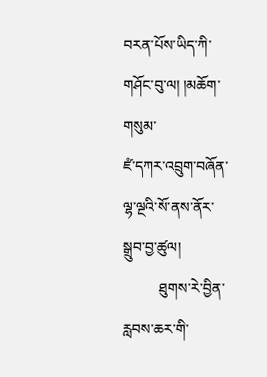བརན་པོས་ཡིད་ཀི་གཤོང་བུ་ལ། །མཆོག་གསུམ་
ཛཾ་དཀར་འབྲུག་བཞོན་ལྷ་ལྔའི་སོ་ནས་ནོར་སྒྲུབ་བྱ་ཚུལ།
          ཐུགས་རེ་བྱིན་རླབས་ཆར་གི་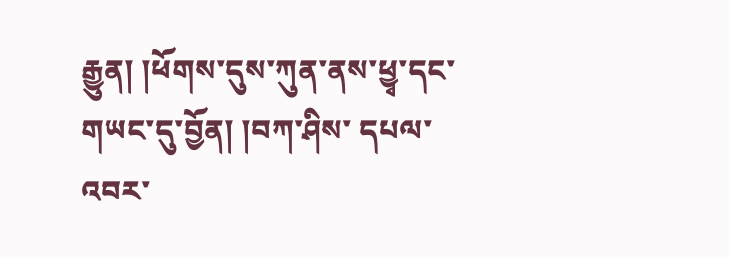རྒྱུན། །ཕོགས་དུས་ཀུན་ནས་ཕྱྭ་དང་གཡང་དུ་བྱོན། །བཀ་ཤིས་ དཔལ་འབར་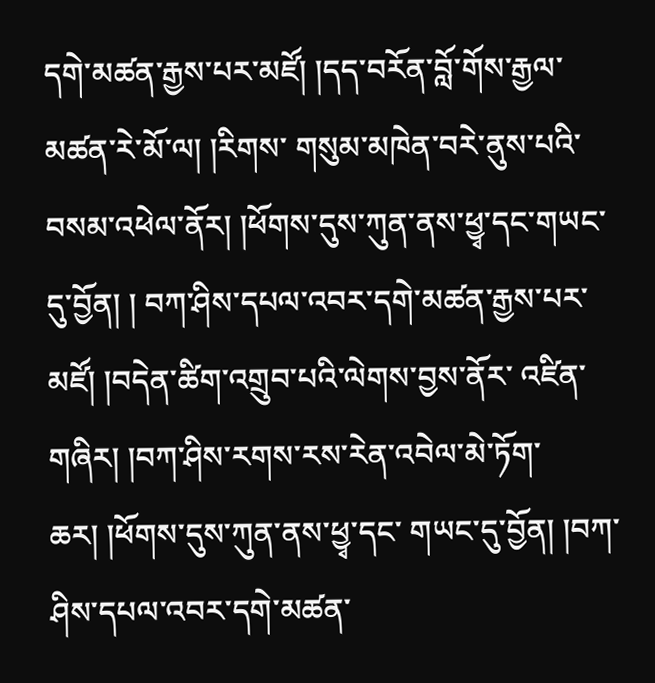དགེ་མཚན་རྒྱས་པར་མཛོ། །དད་བརོན་བློ་གོས་རྒྱལ་མཚན་རེ་མོ་ལ། །རིགས་ གསུམ་མཁེན་བརེ་ནུས་པའི་བསམ་འཕེལ་ནོར། །ཕོགས་དུས་ཀུན་ནས་ཕྱྭ་དང་གཡང་དུ་བྱོན། ། བཀ་ཤིས་དཔལ་འབར་དགེ་མཚན་རྒྱས་པར་མཛོ། །བདེན་ཚིག་འགྲུབ་པའི་ལེགས་བྱས་ནོར་ འཛིན་གཞིར། །བཀ་ཤིས་རགས་རས་རེན་འབེལ་མེ་ཏོག་ཆར། །ཕོགས་དུས་ཀུན་ནས་ཕྱྭ་དང་ གཡང་དུ་བྱོན། །བཀ་ཤིས་དཔལ་འབར་དགེ་མཚན་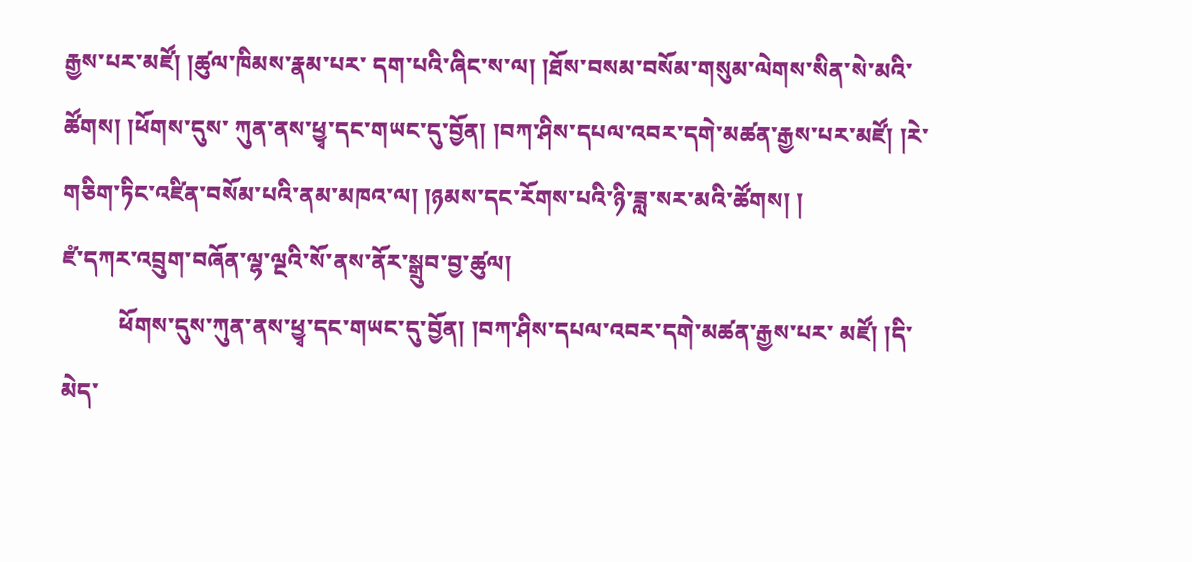རྒྱས་པར་མཛོ། །ཚུལ་ཁིམས་རྣམ་པར་ དག་པའི་ཞིང་ས་ལ། །ཐོས་བསམ་བསོམ་གསུམ་ལེགས་སིན་སེ་མའི་ཚོགས། །ཕོགས་དུས་ ཀུན་ནས་ཕྱྭ་དང་གཡང་དུ་བྱོན། །བཀ་ཤིས་དཔལ་འབར་དགེ་མཚན་རྒྱས་པར་མཛོ། །རེ་ གཅིག་ཏིང་འཛིན་བསོམ་པའི་ནམ་མཁའ་ལ། །ཉམས་དང་རོགས་པའི་ཉི་ཟླ་སར་མའི་ཚོགས། །
ཛཾ་དཀར་འབྲུག་བཞོན་ལྷ་ལྔའི་སོ་ནས་ནོར་སྒྲུབ་བྱ་ཚུལ།
          ཕོགས་དུས་ཀུན་ནས་ཕྱྭ་དང་གཡང་དུ་བྱོན། །བཀ་ཤིས་དཔལ་འབར་དགེ་མཚན་རྒྱས་པར་ མཛོ། །དི་མེད་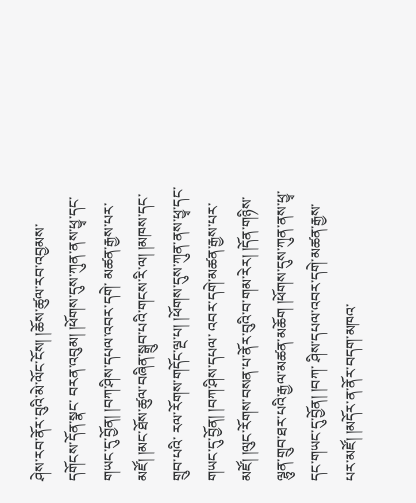ཤེས་རབ་ནོར་བུའི་མེ་ལོང་ངོས། །ཆོས་ཚུལ་རབ་འབྱམས་དགོངས་དོན་སྣང་ བརན་འབུམ། །ཕོགས་དུས་ཀུན་ནས་ཕྱྭ་དང་གཡང་དུ་བྱོན། །བཀ་ཤིས་དཔལ་འབར་དགེ་ མཚན་རྒྱས་པར་མཛོ། །མང་ཐོས་ཚུལ་བཞིན་སྒྲུབ་པའི་གངས་རི་ལ། །མཁས་དང་གྲུབ་པའི་ རལ་རོགས་གདོང་ལྔ་པ། །ཕོགས་དུས་ཀུན་ནས་ཕྱྭ་དང་གཡང་དུ་བྱོན། །བཀ་ཤིས་དཔལ་ འབར་དགེ་མཚན་རྒྱས་པར་མཛོ། །ལུང་རོགས་བསན་པ་ནོར་བུའི་བ་གམ་རེར། །དོན་གཉིས་ ལྷུན་གྲུབ་ཐར་པའི་རྒྱལ་མཚན་མཆོག །ཕོགས་དུས་ཀུན་ནས་ཕྱྭ་དང་གཡང་དུ་བྱོན། །བཀ་ ཤིས་དཔལ་འབར་དགེ་མཚན་རྒྱས་པར་མཛོ། །མདོར་ན་ནོར་བདག་མཁའ་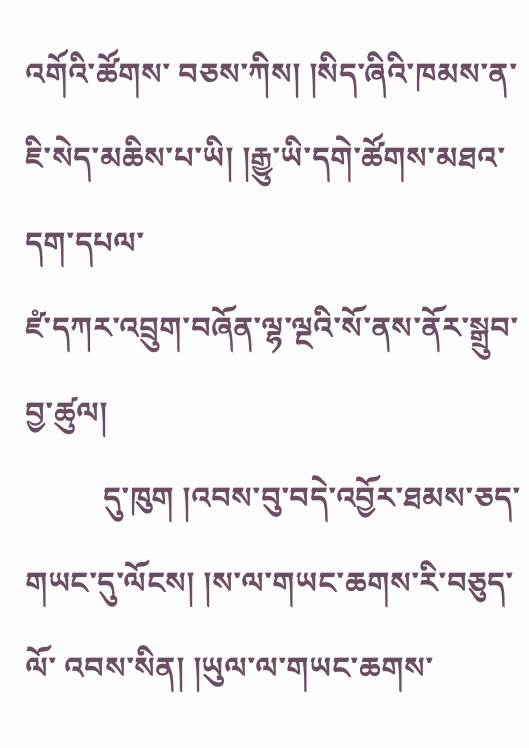འགོའི་ཚོགས་ བཅས་ཀིས། །སིད་ཞིའི་ཁམས་ན་ཇི་སེད་མཆིས་པ་ཡི། །རྒྱུ་ཡི་དགེ་ཚོགས་མཐའ་དག་དཔལ་
ཛཾ་དཀར་འབྲུག་བཞོན་ལྷ་ལྔའི་སོ་ནས་ནོར་སྒྲུབ་བྱ་ཚུལ།
          དུ་ཁུག །འབས་བུ་བདེ་འབྱོར་ཐམས་ཅད་གཡང་དུ་ལོངས། །ས་ལ་གཡང་ཆགས་རི་བཅུད་ལོ་ འབས་སིན། །ཡུལ་ལ་གཡང་ཆགས་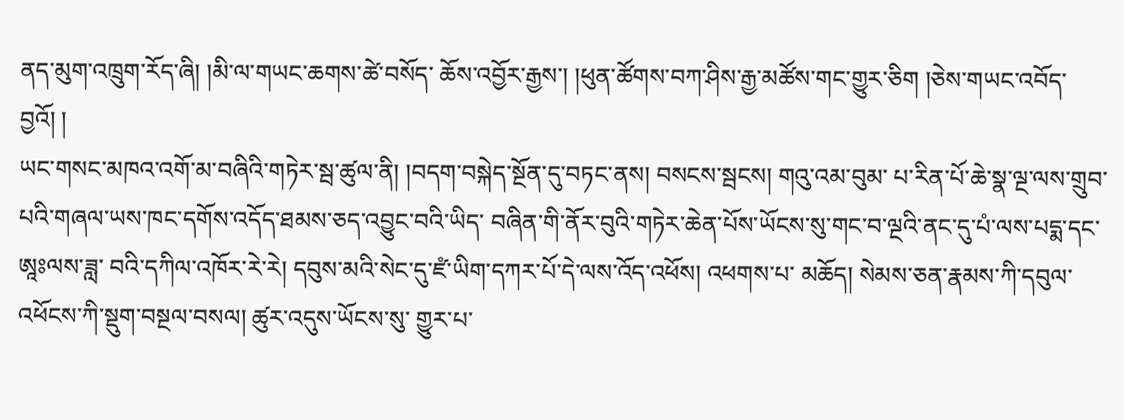ནད་མུག་འཁྲུག་རོད་ཞི། །མི་ལ་གཡང་ཆགས་ཚེ་བསོད་ ཆོས་འབྱོར་རྒྱས་། །ཕུན་ཚོགས་བཀ་ཤིས་རྒྱ་མཚོས་གང་གྱུར་ཅིག །ཅེས་གཡང་འབོད་བྱའོ། །
ཡང་གསང་མཁའ་འགོ་མ་བཞིའི་གཏེར་སྦ་ཚུལ་ནི། །བདག་བསྐེད་སྔོན་དུ་བཏང་ནས། བསངས་སྦངས། གའུ་འམ་བུམ་ པ་རིན་པོ་ཆེ་སྣ་ལྔ་ལས་གྲུབ་པའི་གཞལ་ཡས་ཁང་དགོས་འདོད་ཐམས་ཅད་འབྱུང་བའི་ཡིད་ བཞིན་གི་ནོར་བུའི་གཏེར་ཆེན་པོས་ཡོངས་སུ་གང་བ་ལྔའི་ནང་དུ་པཾ་ལས་པདྨ་དང་ཨཱཿལས་ཟླ་ བའི་དཀིལ་འཁོར་རེ་རེ། དབུས་མའི་སེང་དུ་ཛཾ་ཡིག་དཀར་པོ་དེ་ལས་འོད་འཕོས། འཕགས་པ་ མཆོད། སེམས་ཅན་རྣམས་ཀི་དབུལ་འཕོངས་ཀི་སྡུག་བསྔལ་བསལ། ཚུར་འདུས་ཡོངས་སུ་ གྱུར་པ་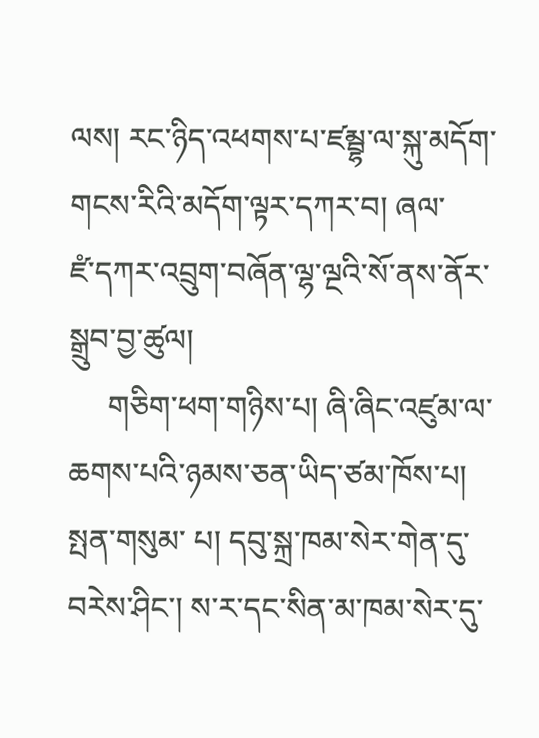ལས། རང་ཉིད་འཕགས་པ་ཛམྦྷ་ལ་སྐུ་མདོག་གངས་རིའི་མདོག་ལྟར་དཀར་བ། ཞལ་
ཛཾ་དཀར་འབྲུག་བཞོན་ལྷ་ལྔའི་སོ་ནས་ནོར་སྒྲུབ་བྱ་ཚུལ།
     གཅིག་ཕག་གཉིས་པ། ཞི་ཞིང་འཛུམ་ལ་ཆགས་པའི་ཉམས་ཅན་ཡིད་ཙམ་ཁོས་པ། སྤན་གསུམ་ པ། དབུ་སྐྲ་ཁམ་སེར་གེན་དུ་བརེས་ཤིང་། ས་ར་དང་སིན་མ་ཁམ་སེར་དུ་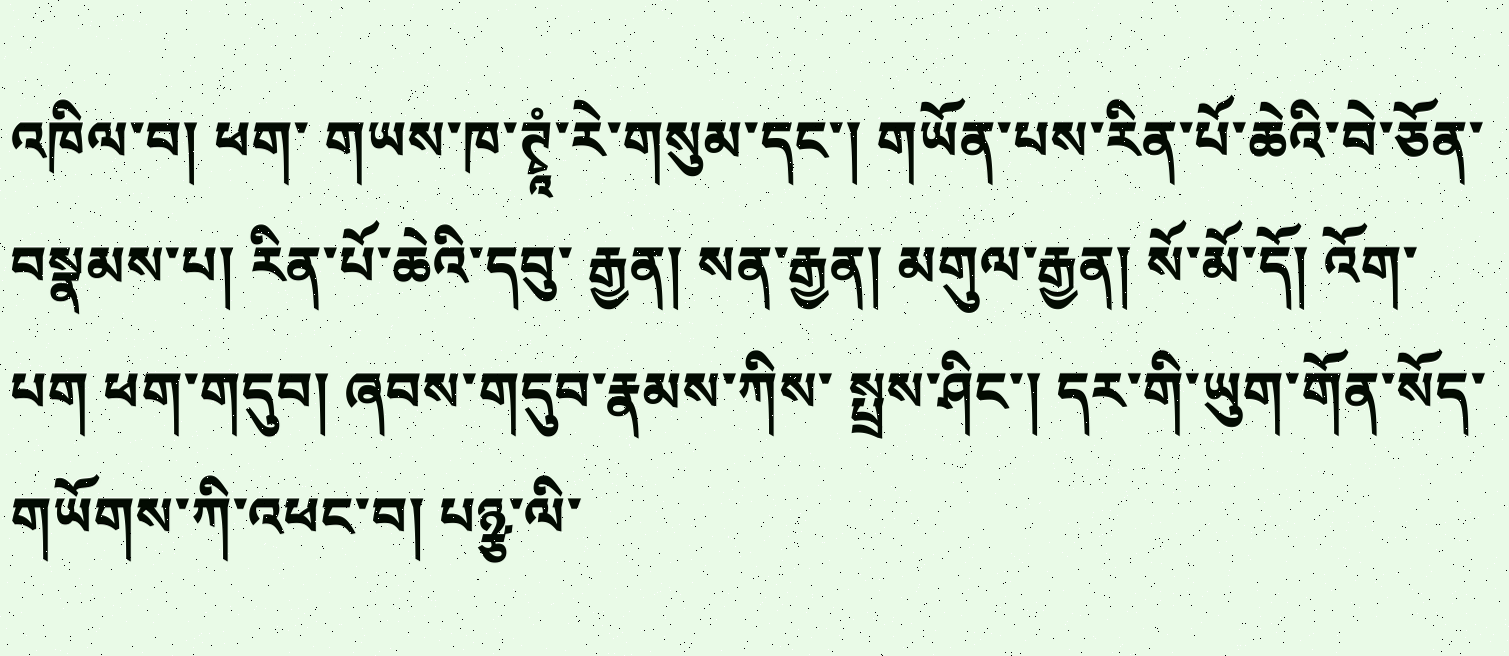འཁིལ་བ། ཕག་ གཡས་ཁ་ཊྭཱཾ་རེ་གསུམ་དང་། གཡོན་པས་རིན་པོ་ཆེའི་བེ་ཅོན་བསྣམས་པ། རིན་པོ་ཆེའི་དབུ་ རྒྱན། སན་རྒྱན། མགུལ་རྒྱན། སོ་མོ་དོ། འོག་པག ཕག་གདུབ། ཞབས་གདུབ་རྣམས་ཀིས་ སྤྲས་ཤིང་། དར་གི་ཡུག་གོན་སོད་གཡོགས་ཀི་འཕང་བ། པཉྩ་ལི་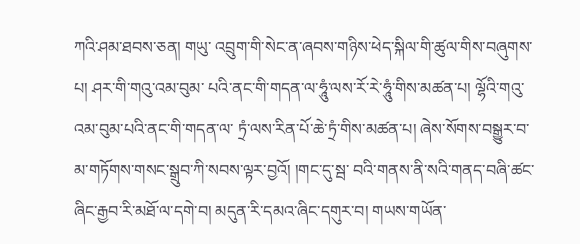ཀའི་ཤམ་ཐབས་ཅན། གཡུ་ འབྲུག་གི་སེང་ན་ཞབས་གཉིས་ཕེད་སྐིལ་གི་ཚུལ་གིས་བཞུགས་པ། ཤར་གི་གའུ་འམ་བུམ་ པའི་ནང་གི་གདན་ལ་ཧཱུཾ་ལས་རོ་རེ་ཧཱུཾ་གིས་མཚན་པ། ལྷོའི་གའུ་འམ་བུམ་པའི་ནང་གི་གདན་ལ་ ཏྲཾ་ལས་རིན་པོ་ཆེ་ཏྲཾ་གིས་མཚན་པ། ཞེས་སོགས་བསྒྱུར་བ་མ་གཏོགས་གསང་སྒྲུབ་ཀི་སབས་ལྟར་བྱའོ། །གང་དུ་སྦ་ བའི་གནས་ནི་སའི་གནད་བཞི་ཚང་ཞིང་རྒྱབ་རི་མཐོ་ལ་དགེ་བ། མདུན་རི་དམའ་ཞིང་དགུར་བ། གཡས་གཡོན་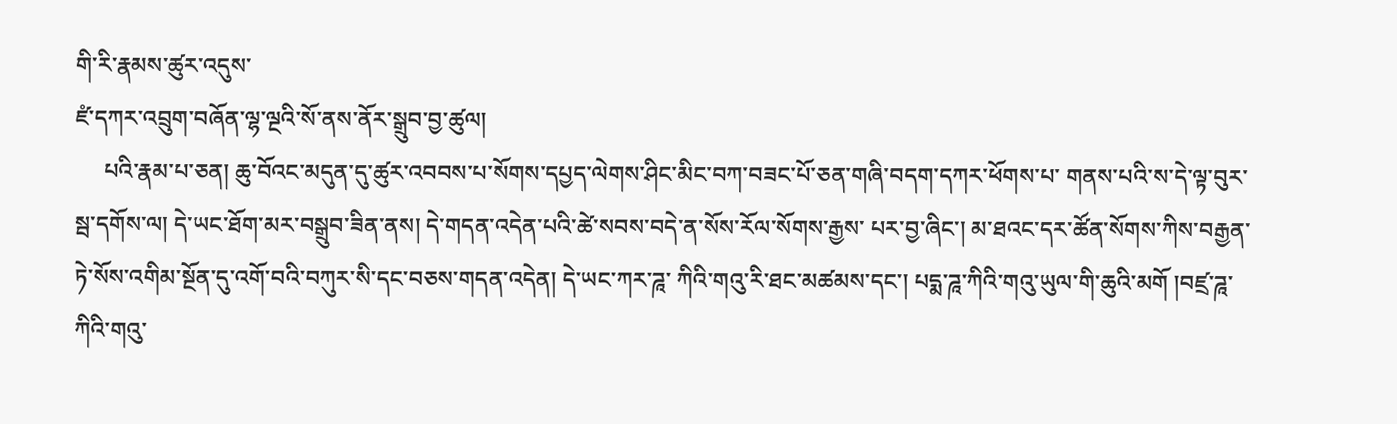གི་རི་རྣམས་ཚུར་འདུས་
ཛཾ་དཀར་འབྲུག་བཞོན་ལྷ་ལྔའི་སོ་ནས་ནོར་སྒྲུབ་བྱ་ཚུལ།
     པའི་རྣམ་པ་ཅན། ཆུ་བོའང་མདུན་དུ་ཚུར་འབབས་པ་སོགས་དཔྱད་ལེགས་ཤིང་མིང་བཀ་བཟང་པོ་ཅན་གཞི་བདག་དཀར་ཕོགས་པ་ གནས་པའི་ས་དེ་ལྟ་བུར་སྦ་དགོས་ལ། དེ་ཡང་ཐོག་མར་བསྒྲུབ་ཟིན་ནས། དེ་གདན་འདེན་པའི་ཚེ་སབས་བདེ་ན་སོས་རོལ་སོགས་རྒྱས་ པར་བྱ་ཞིང་། མ་ཐའང་དར་ཚོན་སོགས་ཀིས་བརྒྱན་ཏེ་སོས་འགིམ་སྔོན་དུ་འགོ་བའི་བཀུར་སི་དང་བཅས་གདན་འདེན། དེ་ཡང་ཀར་ཌཱ་ ཀིའི་གའུ་རི་ཐང་མཚམས་དང་། པདྨ་ཌཱ་ཀིའི་གའུ་ཡུལ་གི་ཆུའི་མགོ །བཛྲ་ཌཱ་ཀིའི་གའུ་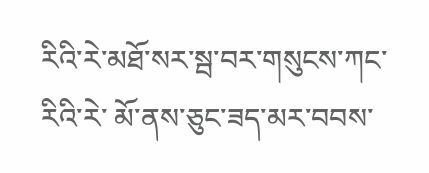རིའི་རེ་མཐོ་སར་སྦ་བར་གསུངས་ཀང་རིའི་རེ་ མོ་ནས་ཅུང་ཟད་མར་བབས་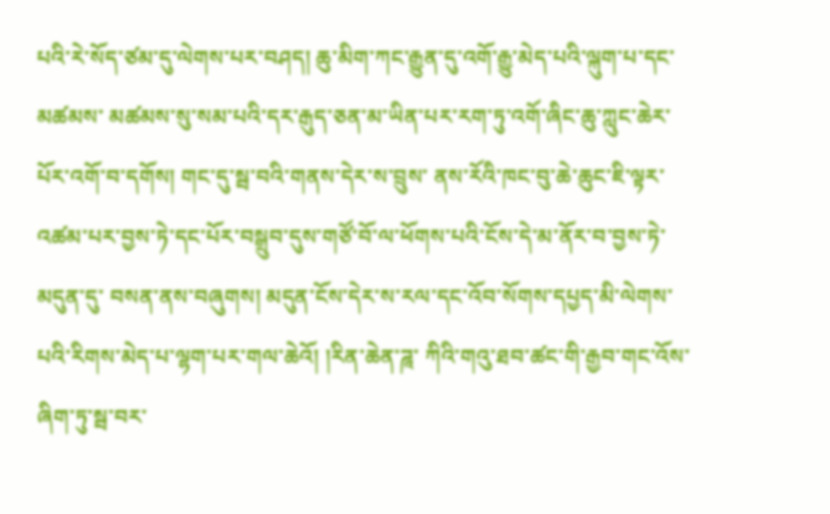པའི་རེ་སོད་ཙམ་དུ་ལེགས་པར་བཤད། ཆུ་མིག་ཀང་རྒྱུན་དུ་འགོ་རྒྱུ་མེད་པའི་ལྐུག་པ་དང་མཚམས་ མཚམས་སུ་སམ་པའི་དར་རྒུད་ཅན་མ་ཡིན་པར་རག་ཏུ་འགོ་ཞིང་ཆུ་ཀླུང་ཆེར་པོར་འགོ་བ་དགོས། གང་དུ་སྦ་བའི་གནས་དེར་ས་བྲུས་ ནས་རོའི་ཁང་བུ་ཆེ་ཆུང་ཇི་ལྟར་འཚམ་པར་བྱས་ཏེ་དང་པོར་བསྒྲུབ་དུས་གཙོ་བོ་ལ་ཕོགས་པའི་ངོས་དེ་མ་ནོར་བ་བྱས་ཏེ་མདུན་དུ་ བསན་ནས་བཞུགས། མདུན་ངོས་དེར་ས་རལ་དང་འོབ་སོགས་དཔྱད་མི་ལེགས་པའི་རིགས་མེད་པ་ལྷག་པར་གལ་ཆེའོ། །རིན་ཆེན་ཌཱ་ ཀིའི་གའུ་ཐབ་ཚང་གི་རྒྱབ་གང་འོས་ཞིག་ཏུ་སྦ་བར་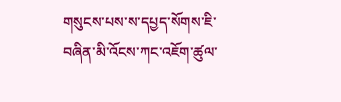གསུངས་པས་ས་དཔྱད་སོགས་ཇི་བཞིན་མི་འོངས་ཀང་འཇོག་ཚུལ་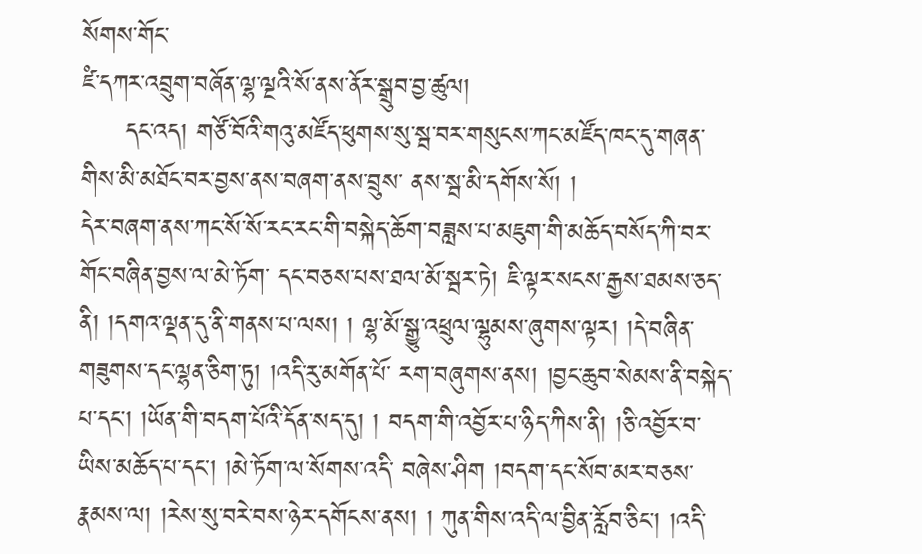སོགས་གོང་
ཛཾ་དཀར་འབྲུག་བཞོན་ལྷ་ལྔའི་སོ་ནས་ནོར་སྒྲུབ་བྱ་ཚུལ།
     དང་འད། གཙོ་བོའི་གའུ་མཛོད་ཕུགས་སུ་སྦ་བར་གསུངས་ཀང་མཛོད་ཁང་དུ་གཞན་གིས་མི་མཐོང་བར་བྱས་ནས་བཞག་ནས་བྲུས་ ནས་སྦ་མི་དགོས་སོ། །
དེར་བཞག་ནས་ཀང་སོ་སོ་རང་རང་གི་བསྐེད་ཆོག་བཟླས་པ་མཇུག་གི་མཆོད་བསོད་ཀི་བར་གོང་བཞིན་བྱས་ལ་མེ་ཏོག་ དང་བཅས་པས་ཐལ་མོ་སྦར་ཏེ། ཇི་ལྟར་སངས་རྒྱས་ཐམས་ཅད་ནི། །དགའ་ལྡན་དུ་ནི་གནས་པ་ལས། ། ལྷ་མོ་སྒྱུ་འཕྲུལ་ལྷུམས་ཞུགས་ལྟར། །དེ་བཞིན་གཟུགས་དང་ལྷན་ཅིག་ཏུ། །འདི་རུ་མགོན་པོ་ རག་བཞུགས་ནས། །བྱང་ཆུབ་སེམས་ནི་བསྐེད་པ་དང་། །ཡོན་གི་བདག་པོའི་དོན་སད་དུ། ། བདག་གི་འབྱོར་པ་ཉིད་ཀིས་ནི། །ཅི་འབྱོར་བ་ཡིས་མཆོད་པ་དང་། །མེ་ཏོག་ལ་སོགས་འདི་ བཞེས་ཤིག །བདག་དང་སོབ་མར་བཅས་རྣམས་ལ། །རེས་སུ་བརེ་བས་ཉེར་དགོངས་ནས། ། ཀུན་གིས་འདི་ལ་བྱིན་རློབ་ཅིང་། །འདི་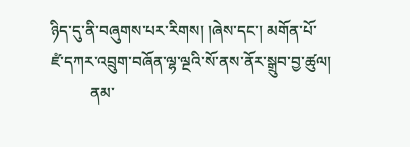ཉིད་དུ་ནི་བཞུགས་པར་རིགས། །ཞེས་དང་། མགོན་པོ་
ཛཾ་དཀར་འབྲུག་བཞོན་ལྷ་ལྔའི་སོ་ནས་ནོར་སྒྲུབ་བྱ་ཚུལ།
          ནམ་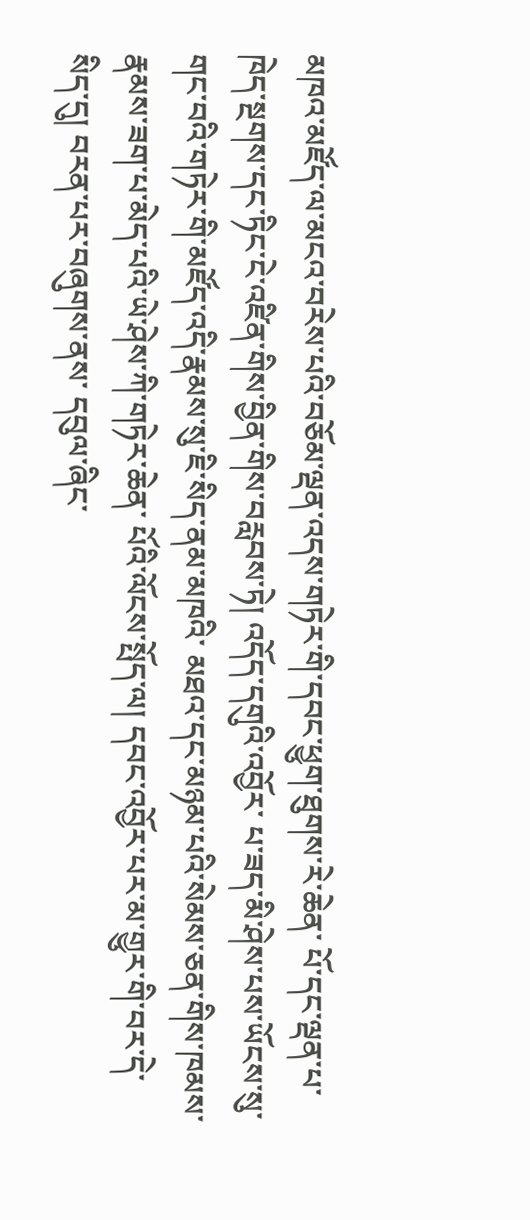མཁའ་མཛོད་ལ་མངའ་བརེས་པའི་བཅོམ་ལྡན་འདས་གཏེར་གི་དབང་ཕྱུག་ཐུགས་རེ་ཆེན་ པོ་དང་ལྡན་པ་ཁེད་སྔགས་དང་ཏིང་ངེ་འཛིན་གིས་བྱིན་གིས་བརླབས་ཏེ། འདོད་དགུའི་འབྱོར་ པ་ཟད་མི་ཤེས་པས་ཡོངས་སུ་གང་བའི་གཏེར་གི་མཛོད་འདི་རྣམས་སུ་ཇི་སིད་ནམ་མཁའི་ མཐའ་དང་མཉམ་པའི་སེམས་ཅན་གིས་ཁམས་རྣམས་ཟག་པ་མེད་པའི་ཡེ་ཤེས་ཀི་གཏེར་ཆེན་ པོའི་ལོངས་སྤོད་ལ། དབང་འབྱོར་པར་མ་གྱུར་གི་བར་དེ་སིད་དུ། བརན་པར་བཞུགས་ནས་ དབུལ་ཞིང་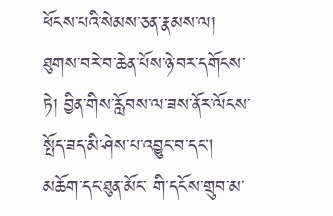ཕོངས་པའི་སེམས་ཅན་རྣམས་ལ། ཐུགས་བརེ་བ་ཆེན་པོས་ཉེ་བར་དགོངས་ཏེ། བྱིན་གིས་རློབས་ལ་ཟས་ནོར་ལོངས་སྤོད་ཟད་མི་ཤེས་པ་འབྱུང་བ་དང། མཆོག་དང་ཐུན་མོང་ གི་དངོས་གྲུབ་མ་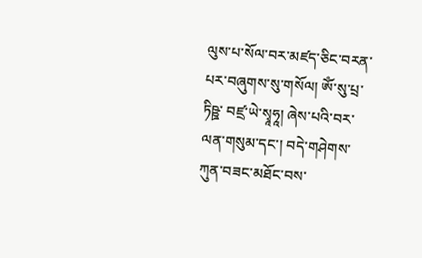ལུས་པ་སོལ་བར་མཛད་ཅིང་བརན་པར་བཞུགས་སུ་གསོལ། ཨོཾ་སུ་པྲ་ཏིཥྛ་ བཛྲ་ཡེ་སྭཱཧཱ། ཞེས་པའི་བར་ལན་གསུམ་དང་། བདེ་གཤེགས་ཀུན་བཟང་མཐོང་བས་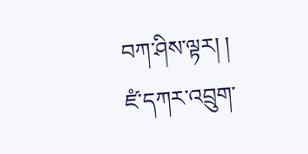བཀ་ཤིས་ལྟར། །
ཛཾ་དཀར་འབྲུག་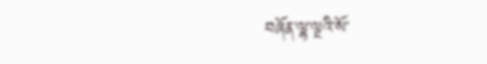བཞོན་ལྷ་ལྔའི་སོ་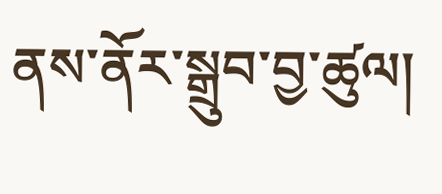ནས་ནོར་སྒྲུབ་བྱ་ཚུལ།